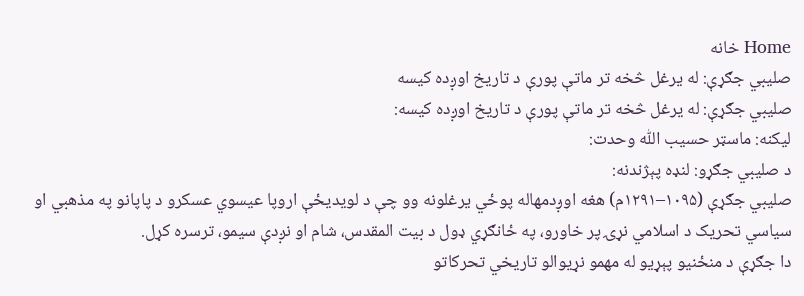Home خانه
صلیبي جګړې: له یرغل څخه تر ماتې پورې د تاریخ اوږده کیسه
صلیبي جګړې: له یرغل څخه تر ماتې پورې د تاریخ اوږده کیسه:
لیکنه: ماسټر حسیب اللّٰه وحدت:
د صلیبي جګړو: لنډه پېژندنه:
صلیبي جګړې (۱۰۹۵–۱۲۹۱م) هغه اوږدمهاله پوځي یرغلونه وو چې د لویدیځې اروپا عیسوي عسکرو د پاپانو په مذهبي او سیاسي تحریک د اسلامي نړۍ پر خاورو، په ځانګړي ډول د بیت المقدس، شام او نږدې سیمو، ترسره کړل.
دا جګړې د منځنیو پېړیو له مهمو نړیوالو تاریخي تحرکاتو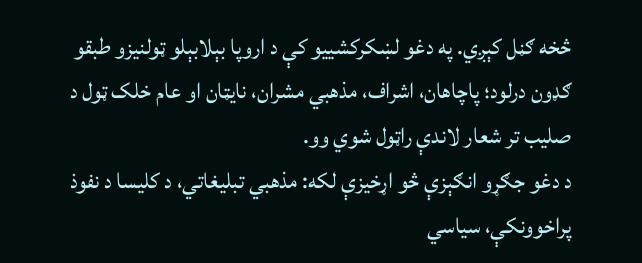څخه ګڼل کېږي. په دغو لښکرکشییو کې د اروپا بېلابېلو ټولنیزو طبقو ګډون درلود؛ پاچاهان، اشراف، مذهبي مشران، نایټان او عام خلک ټول د صلیب تر شعار لاندې راټول شوي وو.
د دغو جګړو انګېزې څو اړخیزې لکه: مذهبي تبلیغاتي، د کلیسا د نفوذ پراخوونکې، سیاسي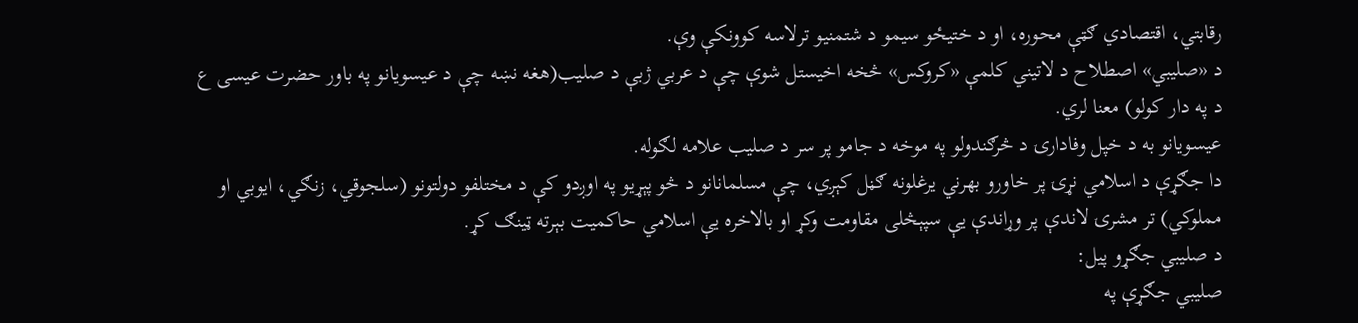رقابتي، اقتصادي ګټې محوره، او د ختیځو سیمو د شتمنیو ترلاسه کوونکې وې.
د «صلیبي» اصطلاح د لاتیني کلمې «کروکس» څخه اخیستل شوې چې د عربي ژبې د صلیب(هغه نښه چې د عیسویانو په باور حضرت عیسی ع د په دار کولو) معنا لري.
عیسویانو به د خپل وفادارۍ د څرګندولو په موخه د جامو پر سر د صلیب علامه لګوله.
دا جګړې د اسلامي نړۍ پر خاورو بهرني یرغلونه ګڼل کېږي، چې مسلمانانو د څو پېړیو په اوږدو کې د مختلفو دولتونو (سلجوقي، زنګي، ایوبي او مملوکي) تر مشرۍ لاندې پر وړاندې یې سپېڅلی مقاومت وکړ او بالاخره یې اسلامي حاکمیت بېرته ټینګ کړ.
د صلیبي جګړو پیل:
صلیبي جګړې په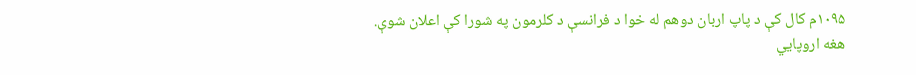۱۰۹۵م کال کې د پاپ اربان دوهم له خوا د فرانسې د کلرمون په شورا کې اعلان شوې.
هغه اروپایي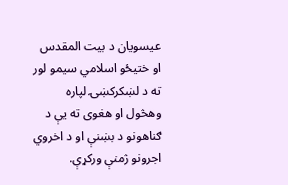عیسویان د بیت المقدس او ختیځو اسلامي سیمو لور ته د لښکرکښۍ لپاره وهڅول او هغوی ته یې د ګناهونو د بښنې او د اخروي اجرونو ژمنې ورکړې.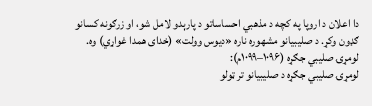دا اعلان د اروپا په کچه د مذهبي احساساتو د پارېدو لامل شو، او زرګونه کسانو ګډون وکړ. د صلیبیانو مشهوره ناره «دیوس وولت» (خدای همدا غواړي) وه.
لومړۍ صلیبي جګړه (۱۰۹۶–۱۰۹۹م):
لومړۍ صلیبي جګړه د صلیبیانو تر ټولو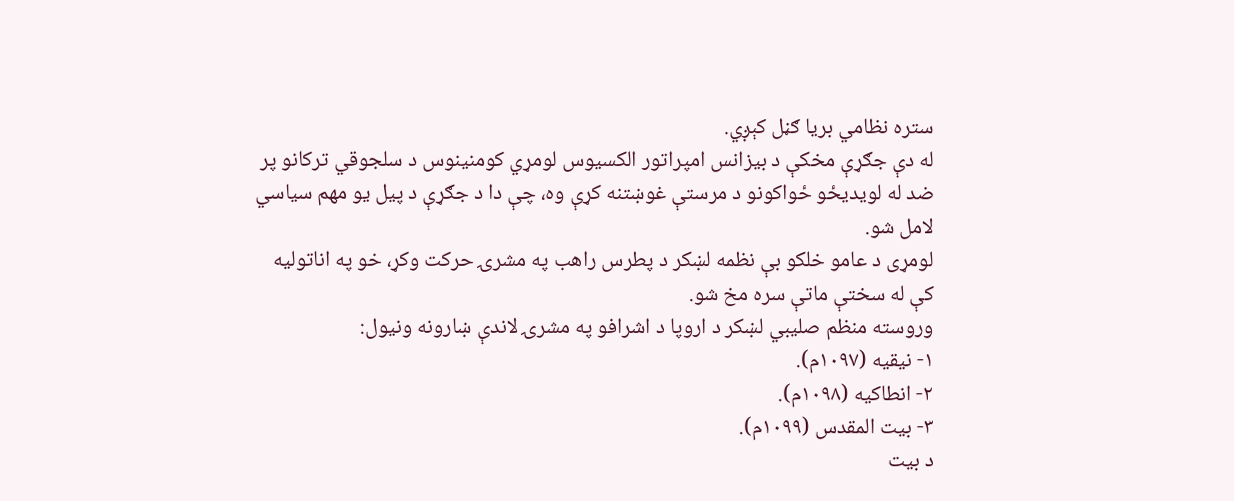ستره نظامي بریا ګڼل کېږي.
له دې جګړې مخکې د بیزانس امپراتور الکسیوس لومړي کومنینوس د سلجوقي ترکانو پر ضد له لویدیځو ځواکونو د مرستې غوښتنه کړې وه، چې دا د جګړې د پیل یو مهم سیاسي لامل شو.
لومړی د عامو خلکو بې نظمه لښکر د پطرس راهب په مشرۍ حرکت وکړ، خو په اناتولیه کې له سختې ماتې سره مخ شو.
وروسته منظم صلیبي لښکر د اروپا د اشرافو په مشرۍ لاندې ښارونه ونیول:
۱- نیقیه (۱۰۹۷م).
۲- انطاکیه (۱۰۹۸م).
۳- بیت المقدس (۱۰۹۹م).
د بیت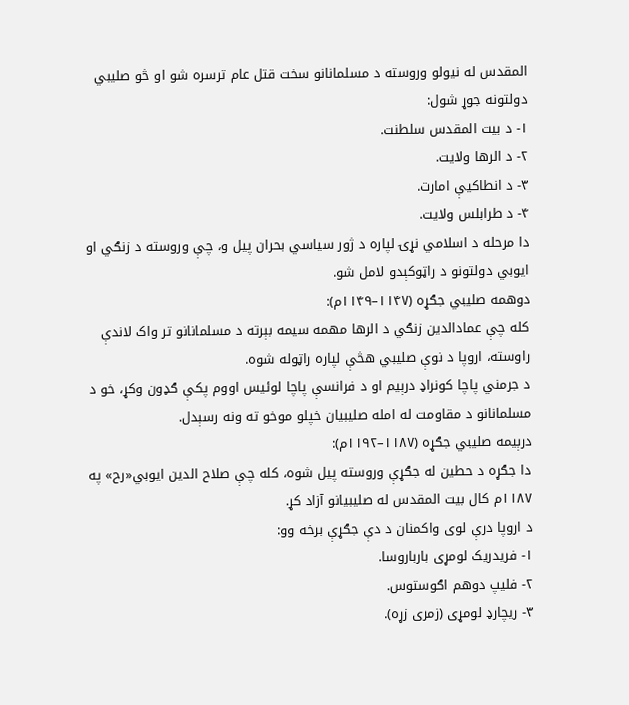المقدس له نیولو وروسته د مسلمانانو سخت قتل عام ترسره شو او څو صلیبي دولتونه جوړ شول:
۱- د بیت المقدس سلطنت.
۲- د الرها ولایت.
۳- د انطاکیې امارت.
۴- د طرابلس ولایت.
دا مرحله د اسلامي نړۍ لپاره د ژور سیاسي بحران پیل و، چې وروسته د زنګي او ایوبي دولتونو د راټوکېدو لامل شو.
دوهمه صلیبي جګړه (۱۱۴۷–۱۱۴۹م):
کله چې عمادالدین زنګي د الرها مهمه سیمه بېرته د مسلمانانو تر واک لاندې راوسته، اروپا د نوې صلیبي هڅې لپاره راټوله شوه.
د جرمني پاچا کونراډ درېیم او د فرانسې پاچا لوئیس اووم پکې ګډون وکړ، خو د مسلمانانو د مقاومت له امله صلیبیان خپلو موخو ته ونه رسېدل.
درېیمه صلیبي جګړه (۱۱۸۷–۱۱۹۲م):
دا جګړه د حطین له جګړې وروسته پیل شوه، کله چې صلاح الدین ایوبي«رح» په ۱۱۸۷م کال بیت المقدس له صلیبیانو آزاد کړ.
د اروپا درې لوی واکمنان د دې جګړې برخه وو:
۱- فریدریک لومړی بارباروسا.
۲- فلیپ دوهم اګوستوس.
۳- ریچارډ لومړی (زمری زړه).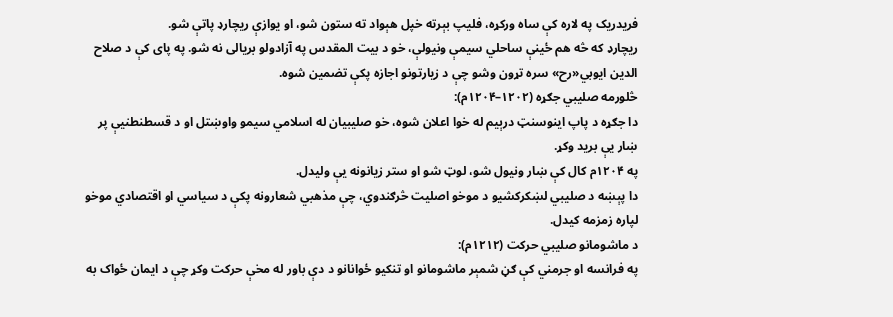فریدریک په لاره کې ساه ورکړه، فلیپ بېرته خپل هېواد ته ستون شو، او یوازې ریچارډ پاتې شو.
ریچارډ که څه هم ځینې ساحلي سیمې ونیولې، خو د بیت المقدس په آزادولو بریالی نه شو. په پای کې د صلاح الدین ایوبي«رح» سره تړون وشو چې د زیارتونو اجازه پکې تضمین شوه.
څلورمه صلیبي جګړه (۱۲۰۲–۱۲۰۴م):
دا جګړه د پاپ اینوسنټ درېیم له خوا اعلان شوه، خو صلیبیان له اسلامي سیمو واوښتل او د قسطنطنیې پر ښار یې برید وکړ.
په ۱۲۰۴م کال کې ښار ونیول شو، لوټ شو او ستر زیانونه یې ولیدل.
دا پېښه د صلیبي لښکرکشیو د موخو اصلیت څرګندوي، چې مذهبي شعارونه پکې د سیاسي او اقتصادي موخو لپاره زمزمه کیدل.
د ماشومانو صلیبي حرکت (۱۲۱۲م):
په فرانسه او جرمني کې ګڼ شمېر ماشومانو او تنکیو ځوانانو د دې باور له مخې حرکت وکړ چې د ایمان ځواک به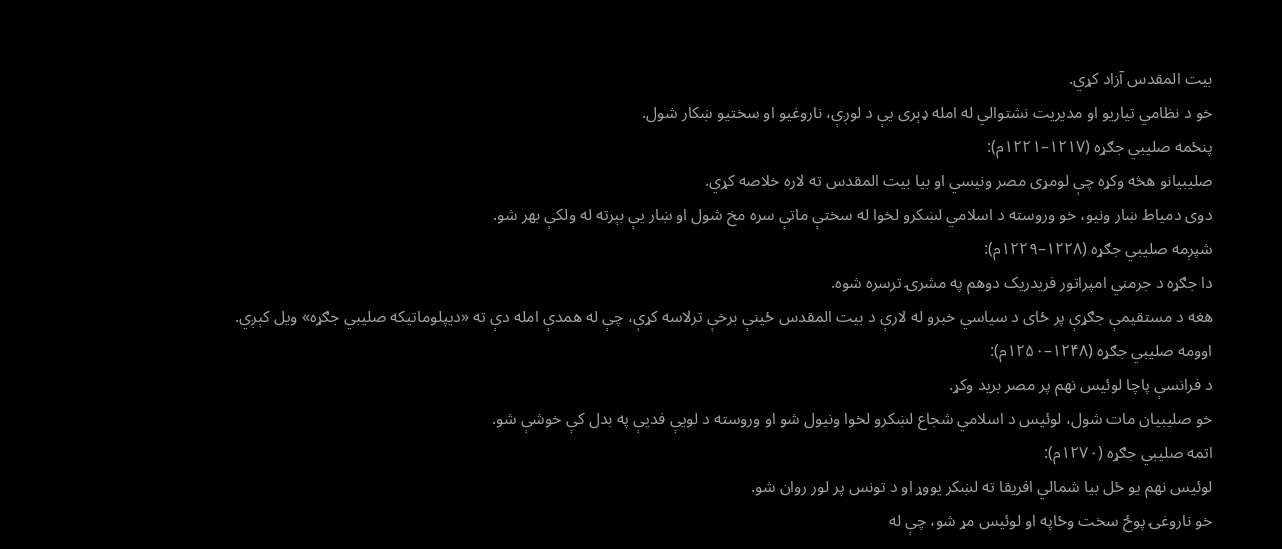بیت المقدس آزاد کړي.
خو د نظامي تیاریو او مدیریت نشتوالي له امله ډېری یې د لوږې، ناروغیو او سختیو ښکار شول.
پنځمه صلیبي جګړه (۱۲۱۷–۱۲۲۱م):
صلیبیانو هڅه وکړه چې لومړی مصر ونیسي او بیا بیت المقدس ته لاره خلاصه کړي.
دوی دمیاط ښار ونیو، خو وروسته د اسلامي لښکرو لخوا له سختې ماتې سره مخ شول او ښار یې بېرته له ولکې بهر شو.
شپږمه صلیبي جګړه (۱۲۲۸–۱۲۲۹م):
دا جګړه د جرمني امپراتور فریدریک دوهم په مشرۍ ترسره شوه.
هغه د مستقیمې جګړې پر ځای د سیاسي خبرو له لارې د بیت المقدس ځینې برخې ترلاسه کړې، چې له همدې امله دې ته «دیپلوماتیکه صلیبي جګړه» ویل کېږي.
اوومه صلیبي جګړه (۱۲۴۸–۱۲۵۰م):
د فرانسې پاچا لوئیس نهم پر مصر برید وکړ.
خو صلیبیان مات شول، لوئیس د اسلامي شجاع لښکرو لخوا ونیول شو او وروسته د لویې فدیې په بدل کې خوشې شو.
اتمه صلیبي جګړه (۱۲۷۰م):
لوئیس نهم یو ځل بیا شمالي افریقا ته لښکر یووړ او د تونس پر لور روان شو.
خو ناروغۍ پوځ سخت وځاپه او لوئیس مړ شو، چې له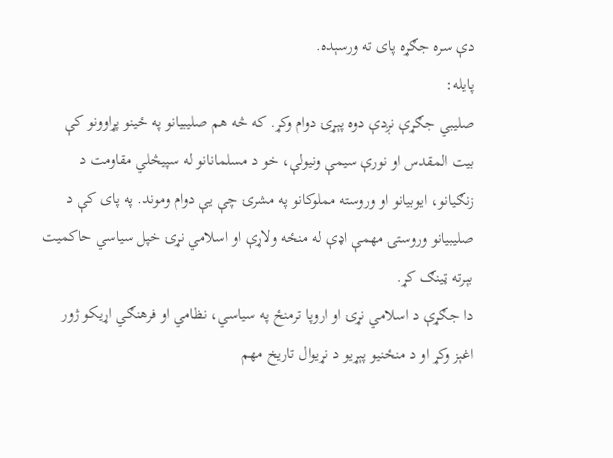دې سره جګړه پای ته ورسېده.
پایله:
صلیبي جګړې نږدې دوه پېړۍ دوام وکړ. که څه هم صلیبیانو په ځینو پړاوونو کې بیت المقدس او نورې سیمې ونیولې، خو د مسلمانانو له سپیڅلي مقاومت د زنګیانو، ایوبیانو او وروسته مملوکانو په مشرۍ چې یې دوام وموند. په پای کې د صلیبیانو وروستۍ مهمې اډې له منځه ولاړې او اسلامي نړۍ خپل سیاسي حاکمیت بېرته ټینګ کړ.
دا جګړې د اسلامي نړۍ او اروپا ترمنځ په سیاسي، نظامي او فرهنګي اړیکو ژور اغېز وکړ او د منځنیو پېړیو د نړیوال تاریخ مهم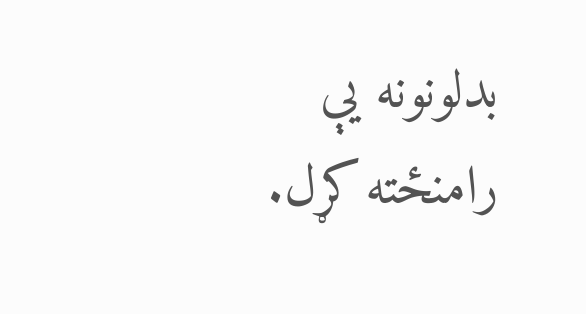بدلونونه یې رامنځته کړل.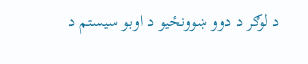د لوګر د دوو ښوونځیو د اوبو سیستم د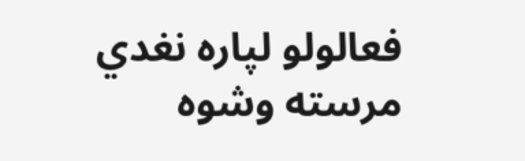فعالولو لپاره نغدي مرسته وشوه